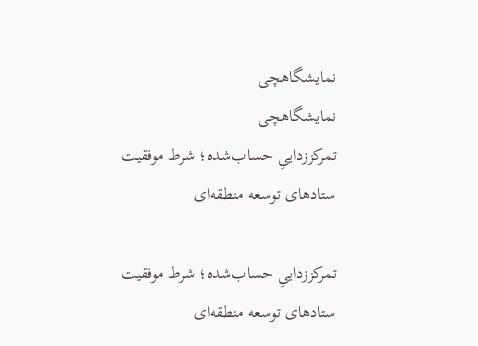نمایشگاهچی
نمایشگاهچی
تمرکززداییِ حساب‌شده؛ شرط موفقیت ستادهای توسعه منطقه‌ای

تمرکززداییِ حساب‌شده؛ شرط موفقیت ستادهای توسعه منطقه‌ای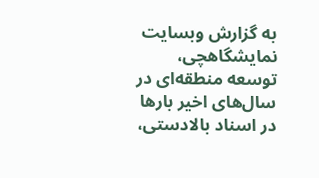به گزارش وبسایت نمایشگاهچی، توسعه منطقه‌ای در سال‌های اخیر بارها در اسناد بالادستی،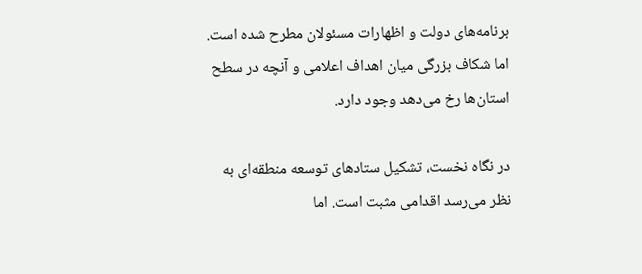برنامه‌های دولت و اظهارات مسئولان مطرح شده است. اما شکاف بزرگی میان اهداف اعلامی و آنچه در سطح استان‌ها رخ می‌دهد وجود دارد.

در نگاه نخست، تشکیل ستادهای توسعه منطقه‌ای به نظر می‌رسد اقدامی مثبت است. اما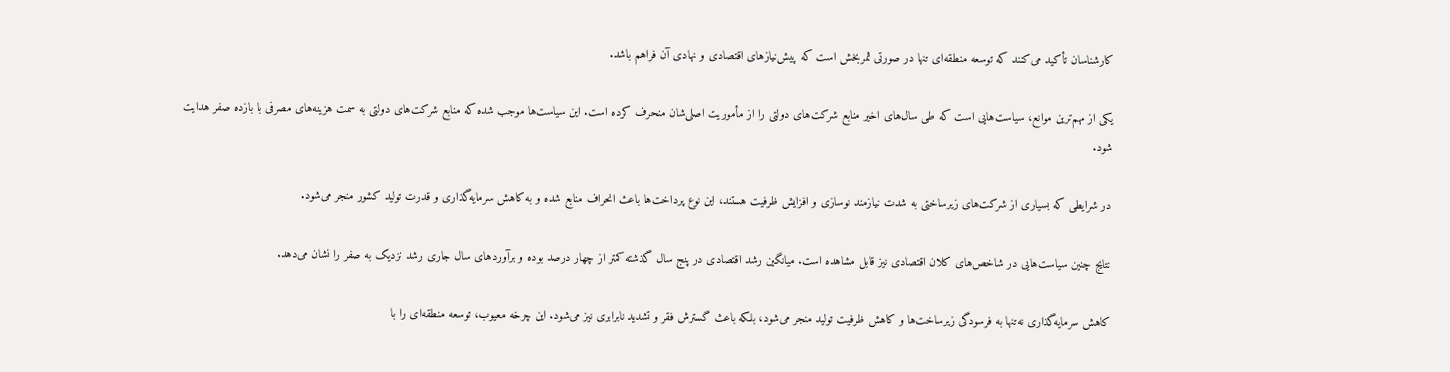کارشناسان تأکید می‌کنند که توسعه منطقه‌ای تنها در صورتی ثمربخش است که پیش‌نیازهای اقتصادی و نهادی آن فراهم باشد.

یکی از مهم‌ترین موانع، سیاست‌هایی است که طی سال‌های اخیر منابع شرکت‌های دولتی را از مأموریت اصلی‌شان منحرف کرده است. این سیاست‌ها موجب شده که منابع شرکت‌های دولتی به سمت هزینه‌های مصرفی با بازده صفر هدایت شود.

در شرایطی که بسیاری از شرکت‌های زیرساختی به شدت نیازمند نوسازی و افزایش ظرفیت هستند، این نوع پرداخت‌ها باعث انحراف منابع شده و به کاهش سرمایه‌گذاری و قدرت تولید کشور منجر می‌شود.

نتایج چنین سیاست‌هایی در شاخص‌های کلان اقتصادی نیز قابل مشاهده است. میانگین رشد اقتصادی در پنج سال گذشته کمتر از چهار درصد بوده و برآوردهای سال جاری رشد نزدیک به صفر را نشان می‌دهد.

کاهش سرمایه‌گذاری نه‌تنها به فرسودگی زیرساخت‌ها و کاهش ظرفیت تولید منجر می‌شود، بلکه باعث گسترش فقر و تشدید نابرابری نیز می‌شود. این چرخه معیوب، توسعه منطقه‌ای را با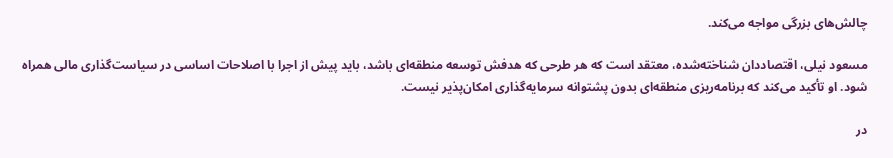چالش‌های بزرگی مواجه می‌کند.

مسعود نیلی، اقتصاددان شناخته‌شده، معتقد است که هر طرحی که هدفش توسعه منطقه‌ای باشد، باید پیش از اجرا با اصلاحات اساسی در سیاست‌گذاری مالی همراه شود. او تأکید می‌کند که برنامه‌ریزی منطقه‌ای بدون پشتوانه سرمایه‌گذاری امکان‌پذیر نیست.

در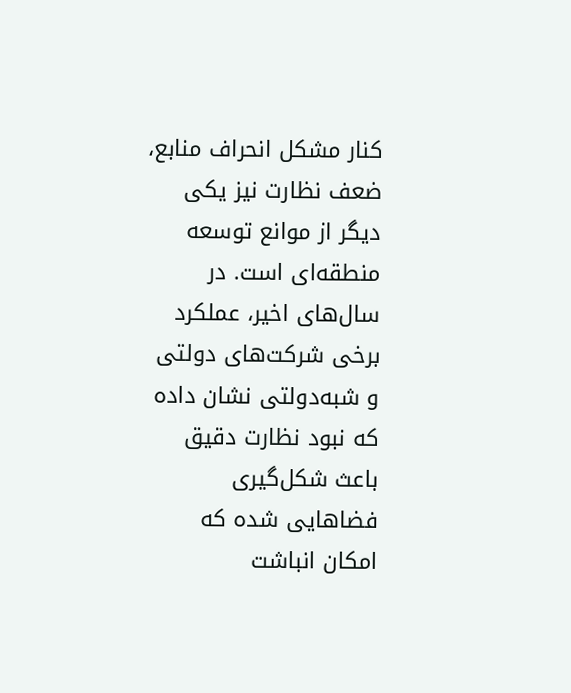کنار مشکل انحراف منابع، ضعف نظارت نیز یکی دیگر از موانع توسعه منطقه‌ای است. در سال‌های اخیر، عملکرد برخی شرکت‌های دولتی و شبه‌دولتی نشان داده که نبود نظارت دقیق باعث شکل‌گیری فضاهایی شده که امکان انباشت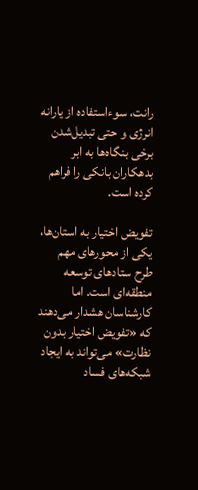رانت، سوءاستفاده از یارانه انرژی و حتی تبدیل‌شدن برخی بنگاه‌ها به ابر بدهکاران بانکی را فراهم کرده است.

تفویض اختیار به استان‌ها، یکی از محورهای مهم طرح ستادهای توسعه منطقه‌ای است. اما کارشناسان هشدار می‌دهند که «تفویض اختیار بدون نظارت» می‌تواند به ایجاد شبکه‌های فساد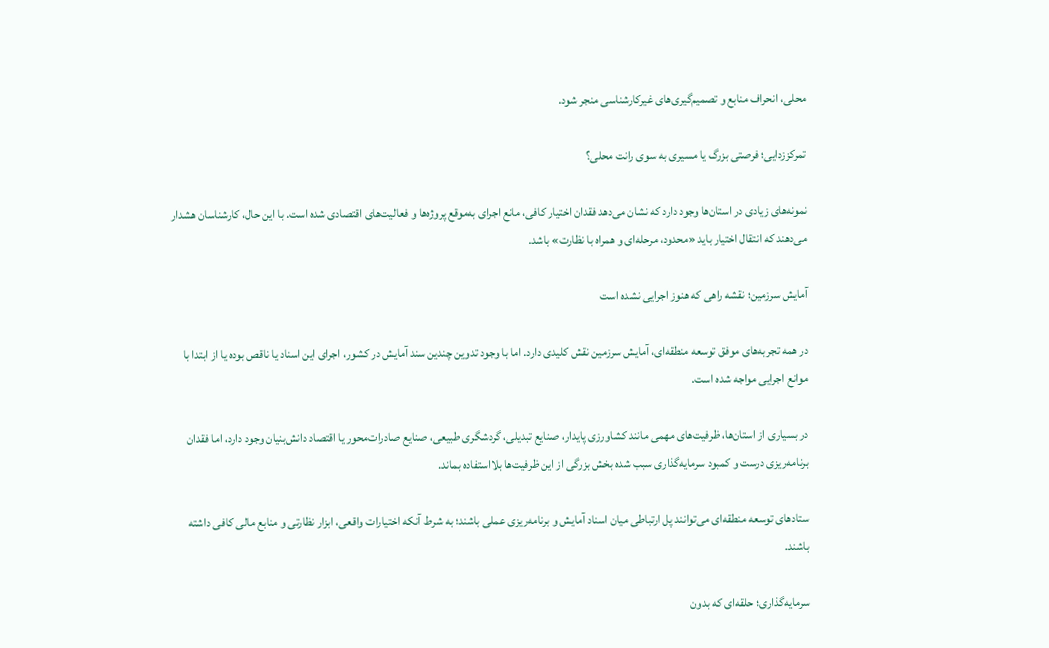محلی، انحراف منابع و تصمیم‌گیری‌های غیرکارشناسی منجر شود.

تمرکززدایی؛ فرصتی بزرگ یا مسیری به سوی رانت محلی؟

نمونه‌های زیادی در استان‌ها وجود دارد که نشان می‌دهد فقدان اختیار کافی، مانع اجرای به‌موقع پروژه‌ها و فعالیت‌های اقتصادی شده است. با این حال، کارشناسان هشدار می‌دهند که انتقال اختیار باید «محدود، مرحله‌ای و همراه با نظارت» باشد.

آمایش سرزمین؛ نقشه راهی که هنوز اجرایی نشده است

در همه تجربه‌های موفق توسعه منطقه‌ای، آمایش سرزمین نقش کلیدی دارد. اما با وجود تدوین چندین سند آمایش در کشور، اجرای این اسناد یا ناقص بوده یا از ابتدا با موانع اجرایی مواجه شده است.

در بسیاری از استان‌ها، ظرفیت‌های مهمی مانند کشاورزی پایدار، صنایع تبدیلی، گردشگری طبیعی، صنایع صادرات‌محور یا اقتصاد دانش‌بنیان وجود دارد، اما فقدان برنامه‌ریزی درست و کمبود سرمایه‌گذاری سبب شده بخش بزرگی از این ظرفیت‌ها بلااستفاده بماند.

ستادهای توسعه منطقه‌ای می‌توانند پل ارتباطی میان اسناد آمایش و برنامه‌ریزی عملی باشند؛ به شرط آنکه اختیارات واقعی، ابزار نظارتی و منابع مالی کافی داشته باشند.

سرمایه‌گذاری؛ حلقه‌ای که بدون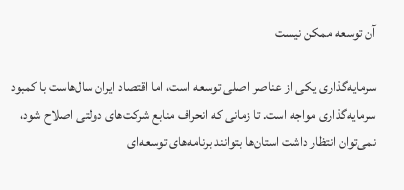آن توسعه ممکن نیست

سرمایه‌گذاری یکی از عناصر اصلی توسعه است، اما اقتصاد ایران سال‌هاست با کمبود سرمایه‌گذاری مواجه است. تا زمانی که انحراف منابع شرکت‌های دولتی اصلاح شود، نمی‌توان انتظار داشت استان‌ها بتوانند برنامه‌های توسعه‌ای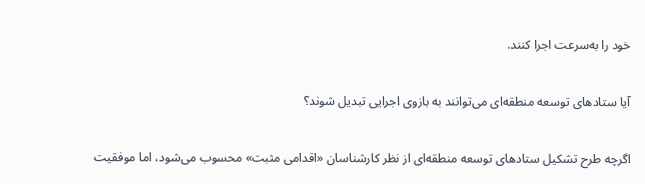خود را به‌سرعت اجرا کنند.

آیا ستادهای توسعه منطقه‌ای می‌توانند به بازوی اجرایی تبدیل شوند؟

اگرچه طرح تشکیل ستادهای توسعه منطقه‌ای از نظر کارشناسان «اقدامی مثبت» محسوب می‌شود، اما موفقیت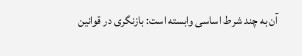آن به چند شرط اساسی وابسته است: بازنگری در قوانین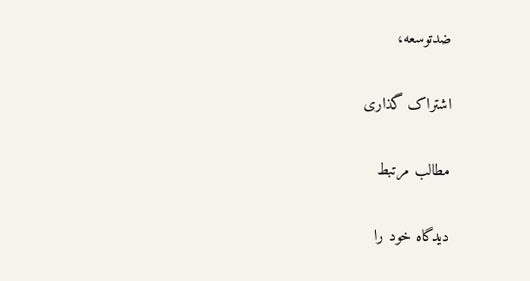ضدتوسعه،

اشتراک گذاری

مطالب مرتبط

دیدگاه خود را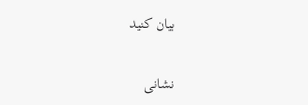بیان کنید

نشانی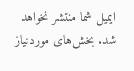ایمیل شما منتشر نخواهد شد. بخش‌های موردنیاز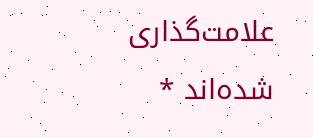علامت‌گذاری شده‌اند *